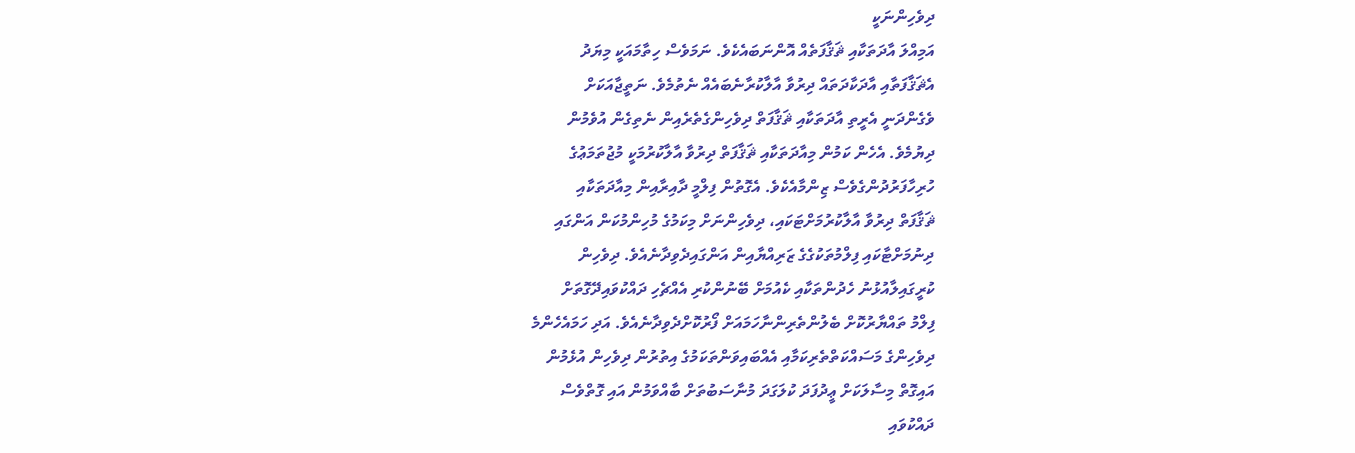ދިވެހިންނަކީ
އަމިއްލަ އާދަތަކާއި ޘަޤާފަތެއް އޮންނަބައެކެވެ. ނަމަވެސް ހިތާމައަކީ މިޔަދު
އެޘަޤާފަތާއި އާދަކާދަތައް ދިރުވާ އާލާކުރާނެބައެއް ނެތުމެވެ. ނަތީޖާއަކަށް
ވެގެންދަނީ އެރީތި އާދަތަކާއި ޘަޤާފަތް ދިވެހިންގެތެރެއިން ނެތިގެން އުވެމުން
ދިޔުމެވެ. އެހެން ކަމުން މިއާދަތަކާއި ޘަޤާފަތް ދިރުވާ އާލާކުރުމަކީ މުޖުތަމަޢުގެ
ހުރިހާފަރުދުންގެވެސް ޒިންމާއެކެވެ. އެގޮތުން ފިލްމީ ދާއިރާއިން މިއާދަތަކާއި
ޘަޤާފަތް ދިރުވާ އާލާކުރުމަށްޓަކައި، ދިވެހިންނަށް މިކަމުގެ މުހިންމުކަން އަންގައި
ދިނުމަށްޓާކައި ފިލްމުތަކުގެގެ ޒަރިއްޔާއިން އަންގައިދެވިދާނެއެވެ. ދިވެހިން
ކުރީގައިލާއުޅުނު ހެދުންތަކާއި ކެއުމަށް ބޭނުންކުރި އެއްޗެހި ދައްކުވައިދޭގޮތަށް
ފިލްމު ތައްޔާރުކޮށް ބެލުންތެރިންނާހަމައަށް ފޯރުކޮށްދެވިދާނެއެވެ. އަދި ހަމައެހެންމެ
ދިވެހިންގެ މަސައްކަތްތެރިކަމާއި އެއްބައިވަންތަކަމުގެ އިތުރުން ދިވެހިން އުޅެމުން
އައިގޮތް މިސާލަކަށް ޢީދުފަދަ ކުލަގަދަ މުނާސަބުތަށް ބާއްވަމުން އައި ގޮތްވެސް
ދައްކުވައި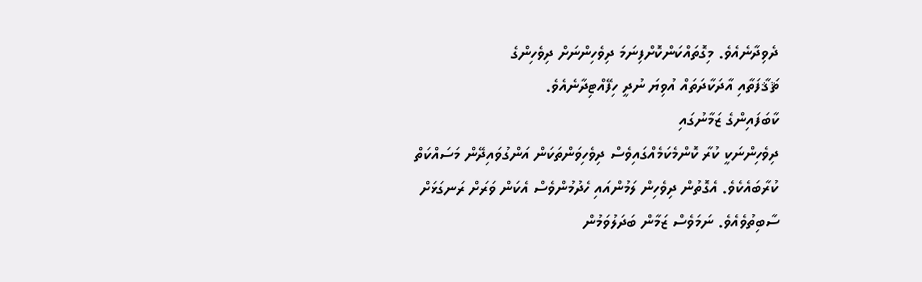ދެވިދާނެއެވެ. މިގޮތައްކަންކޮށްފިނަމަ ދިވެހިންނަށް ދިވެހިންގެ
ޘަޤާފަތާއި އާދަކާދަތައް އުވިޔަ ނުދީ ހިފޭއްޓިދާނެއެވެ.
ކާބަފައިންގެ ޒަމާނުގައި
ދިވެހިންނަކީ ކުރާ ކޮންމެކަމެއްގައިވެސް ދިވެހިވަންތަކަން އަންގުވައިދޭން މަސައްކަތް
ކުރާބައެކެވެ. އެގޮތުން ދިވެހިން ލަމުންއައި ހެދުމުންވެސް އެކަން ވަރަށް ރަނގަޅަށް
ސާބިތުވެއެވެ. ނަމަވެސް ޒަމާން ބަދަލުވަމުން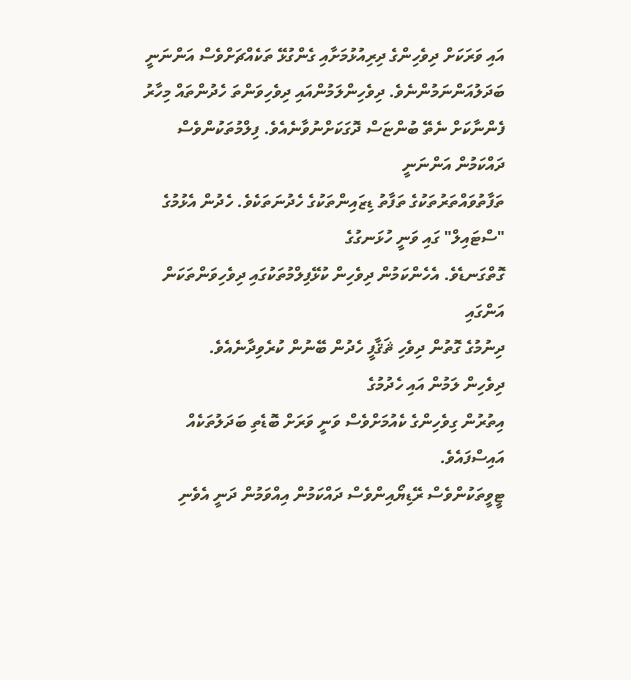އައި ވަރަކަށް ދިވެހިންގެ ދިރިއުޅުމަށާއި ގެންގުޅޭ ތަކެއްޗަށްވެސް އަންނަނީ
ބަދަލުއަންނަމުންނެވެ. ދިވެހިންލަމުންއައި ދިވެހިވަންތަ ހެދުންތައް މިހާރު
ފެންނާކަށް ނެތޭ ބުންޏަސް ދޮގަކަށްނުވާނެއެވެ. ފިލްމުތަކުންވެސް ދައްކަމުން އަންނަނީ
ތަފާތުވައްތަރުތަކުގެ ތަފާތު ޑިޒައިންތަކުގެ ހެދުނަތަކެވެ. ހެދުން އެޅުމުގެ
"ސްޓައިލް" ގައި ވަނީ ހުޅަނގުގެ
ގޮތްގަނޑެވެ. އެހެންކަމުން ދިވެހިން ކުޅޭފިލްމުތަކުގައި ދިވެހިވަންތަކަން އަންގައި
ދިނުމުގެ ގޮތުން ދިވެހި ޘަޤާފީ ހެދުން ބޭނުން ކުރެވިދާނެއެވެ.
ދިވެހިން ލަމުން އައި ހެދުމުގެ
އިތުރުން ގިވެހިންގެ ކެއުމަށްވެސް ވަނީ ވަރަށް ބޮޑެތި ބަދަލުތަކެއް އައިސްފައެވެ.
ޓީވީތަކުންވެސް ރޭޑިޔޯއިންވެސް ދައްކަމުން އިއްވަމުން ދަނީ އެވެނި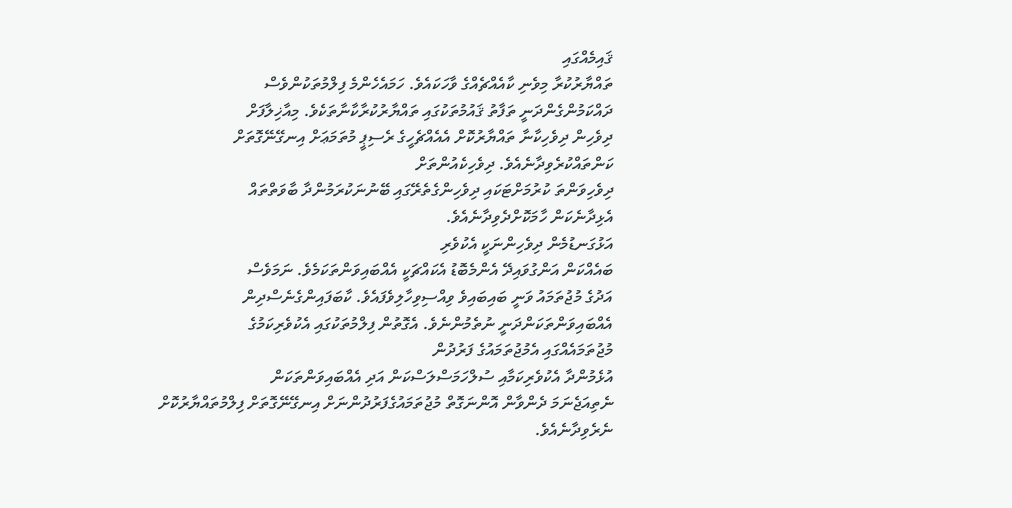ޤައިމެއްގައި
ތައްޔާރުކުރާ މިވެނި ކާއެއްޗެއްގެ ވާހަކައެވެ. ހަމައެހެންމެ ފިލްމުތަކުންވެސް
ދައްކަމުންގެންދަނީ ތަފާތު ޤައުމުތަކުގައި ތައްޔާރުކުރާކާނާތަކެވެ. މިއާޚިލާފަށް
ދިވެހިން ދިވެހިކާނާ ތައްޔާރުކޮށް އެއެއްޗެހީގެ ރެސިޕީ މުތަމަޢަށް އިނގޭނޭގޮތަށް
ކަންތައްކުރެވިދާނެއެވެ. ދިވެހިކެއުންތަށް
ދިވެހިވަންތަ ކުރުމަށްޓަކައި ދިވެހިންގެތެރޭގައި ބޭނުނަކުރަމުންދާ ބާވަތްތައް
އެޅިދާނެކަން ހާމަކޮށްދެވިދާނެއެވެ.
އަޅުގަނޑުމެން ދިވެހިންނަކީ އެކުވެރި
ބައެއްކަން އަންގުވައިދޭ އެންމެބޮޑު އެކައްޗަކީ އެއްބައިވަންތަކަމެވެ. ނަމަވެސް
އަދުގެ މުޖުތަމައު ވަނީ ބައިބައިވެ ވިއްސިވިހާލިވެފައެވެ. ކާބަފައިންގެނެސްދިން
އެއްބައިވަންތަކަންދަނީ ނުތެމުންނެވެ. އެގޮތުން ފިލްމުތަކުގައި އެކުވެރިކަމުގެ
މުޖުތަމައެއްގައި އެމުޖުތަމައުގެ ފަރުދުން
އުޅެމުންދާ އެކުވެރިކަމާއި ސުލްހަމަސްލަސްކަން އަދި އެއްބައިވަންތަކަން
ނެތިއަޖެނަމަ ދެންވާން އޮންނަގޮތް މުޖުތަމައުގެފަރުދުންނަށް އިނގޭނޭގޮތަށް ފިލްމުތައްޔާރުކޮށް
ނެރެވިދާނެއެވެ.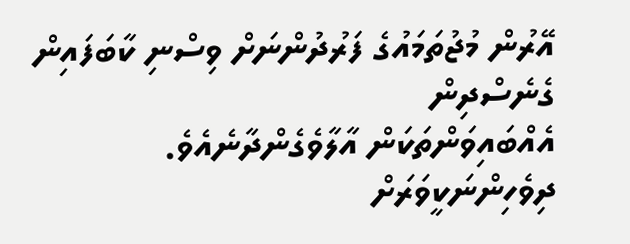އޭރުން މުޖުތަމައުގެ ފަރުދުންނަށް ވިސްނި ކާބަފައިން ގެނެސްދިން
އެއްބައިވަންތަކަން އާލާވެގެންދާނެއެވެ.
ދިވެހިންނަކީވަރަށް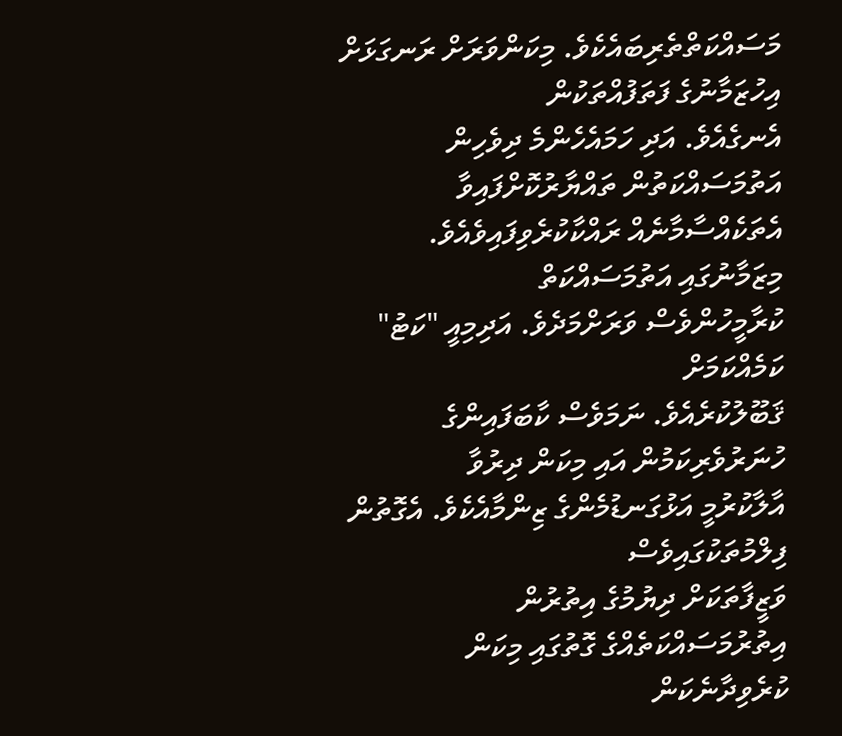މަސައްކަތްތެރިބައެކެވެ. މިކަންވަރަށް ރަނގަޅަށް އިހުޒަމާނުގެ ފަތަފުއްތަކުން
އެނގެއެވެ. އަދި ހަމައެހެންމެ ދިވެހިން އަތުމަސައްކަތުން ތައްޔާރުކޮށްފައިވާ
އެތަކެއްސާމާނެއް ރައްކާކުރެވިފައިވެއެވެ. މިޒަމާނުގައި އަތުމަސައްކަތް
ކުރާމީހުންވެސް ވަރަށްމަދެވެ. އަދިމިއީ "ކަޓު" ކަމެއްކަމަށް
ޤަބޫލުކުރެއެވެ. ނަމަވެސް ކާބަފައިންގެ ހުނަރުވެރިކަމުން އައި މިކަން ދިރުވާ
އާލާކުރުމީ އަޅުގަނޑުމެންގެ ޒިންމާއެކެވެ. އެގޮތުން ފިލްމުތަކުގައިވެސް
ވަޒީފާތަކަށް ދިޔުމުގެ އިތުރުން އިތުރުމަސައްކަތެއްގެ ގޮތުގައި މިކަން
ކުރެވިދާނެކަން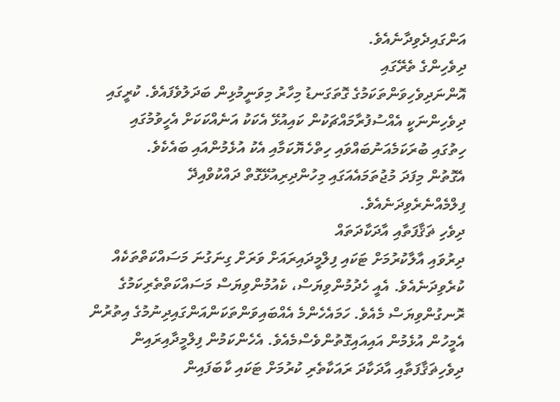އަންގައިދެވިދާނެއެވެ.
ދިވެހިންގެ ތެރޭގައި
އޮންނަދިވެހިވަންތަކަމުގެ ގޮތަގަނޑު މިހާރު މިވަނީމުޅިން ބަދަލުވެފައެވެ. ކުރީގައި
ދިވެހިންނަކީ އެއްސުފުރާމައްޗަކުން ކައިއުޅޭ އެކަކު އަނެއްކަކަށް އެހީވުމުގައި
ހިތުގައި ބުރަކަމެއަނުބައްވައި ހިތްހެޔޮކަމާއި އެކު އުޅެމުންއައި ބައެކެވެ.
އެގޮތުން މިފަދަ މުޖުތަމައެއަގައި މިހުންދިރިއުޅޭގޮތް ދައްކުވްއިދޭ
ފިލްމެއްނެރެވިދަނެއެވެ.
ދިވެހި ޡަޤާފަތާއި އާދަކާދަތައް
ދިރުވައި އާލާކުރުމަށް ޓަކައި ފިލްމީދައިރައަށް ވަރަށް ގިނަގުނަ މަސައްކަތްތަކެއް
ކުރެވިދަނެއެވެ. އެއީ ހެދުމުންވިޔަސް، ކެއުމުންވިޔަސް މަސައްކަތްތެރިކަމުގެ
ރޮނގުންވިޔަސް މެއެވެ. ހަމައެހެންމެ އެއްބައިވަންތަކަންއަންގައިދިނުމުގެ އިތުރުން
އެމީހުން އުޅެމުން އައިއައިގޮތުންވެސްމެއެވެ. އެހެންކަމުން ފިލްމީދާއިރައިން
ދިވެހިޡަޤާފަތާއި އާދަކާދަ ރައަކާތެރި ކުރުމަށް ޓަކައި ކާބަފައިން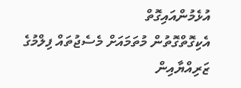އުޅެމުންއައިގޮތް
އެކިގޮތްގޮތުން މުތަމައަށް މެސެޖުތައް ފިލްމުގެ ޒަރިއްޔާއިން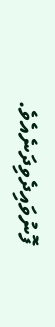ފޮނުވައިދެވިދަނެއެވެ.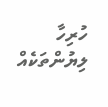ހުރިހާ ލިޔުންތަކެއް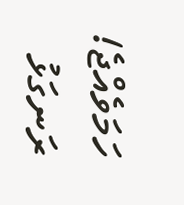ހަމަވެއްޖެ! ރަނގަޅު